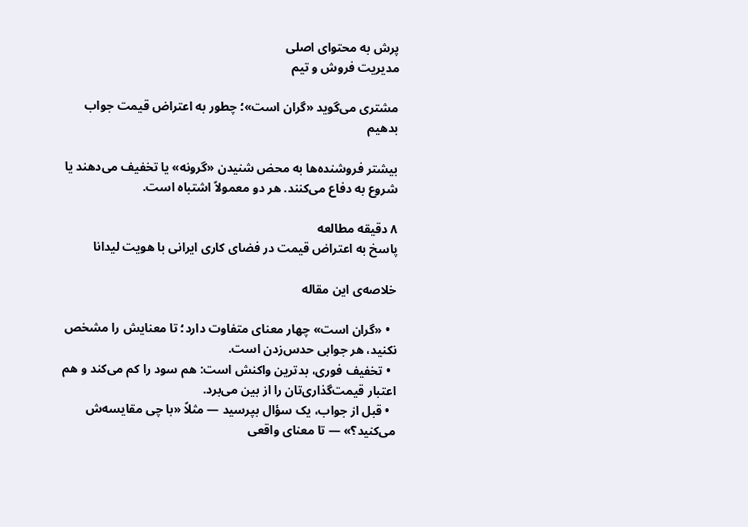پرش به محتوای اصلی
مدیریت فروش و تیم

مشتری می‌گوید «گران است»؛ چطور به اعتراض قیمت جواب بدهیم

بیشتر فروشنده‌ها به محض شنیدن «گرونه» یا تخفیف می‌دهند یا شروع به دفاع می‌کنند. هر دو معمولاً اشتباه است.

۸ دقیقه مطالعه
پاسخ به اعتراض قیمت در فضای کاری ایرانی با هویت لیدانا

خلاصه‌ی این مقاله

  • «گران است» چهار معنای متفاوت دارد؛ تا معنایش را مشخص نکنید، هر جوابی حدس‌زدن است.
  • تخفیف فوری، بدترین واکنش است: هم سود را کم می‌کند و هم اعتبار قیمت‌گذاری‌تان را از بین می‌برد.
  • قبل از جواب، یک سؤال بپرسید — مثلاً «با چی مقایسه‌ش می‌کنید؟» — تا معنای واقعی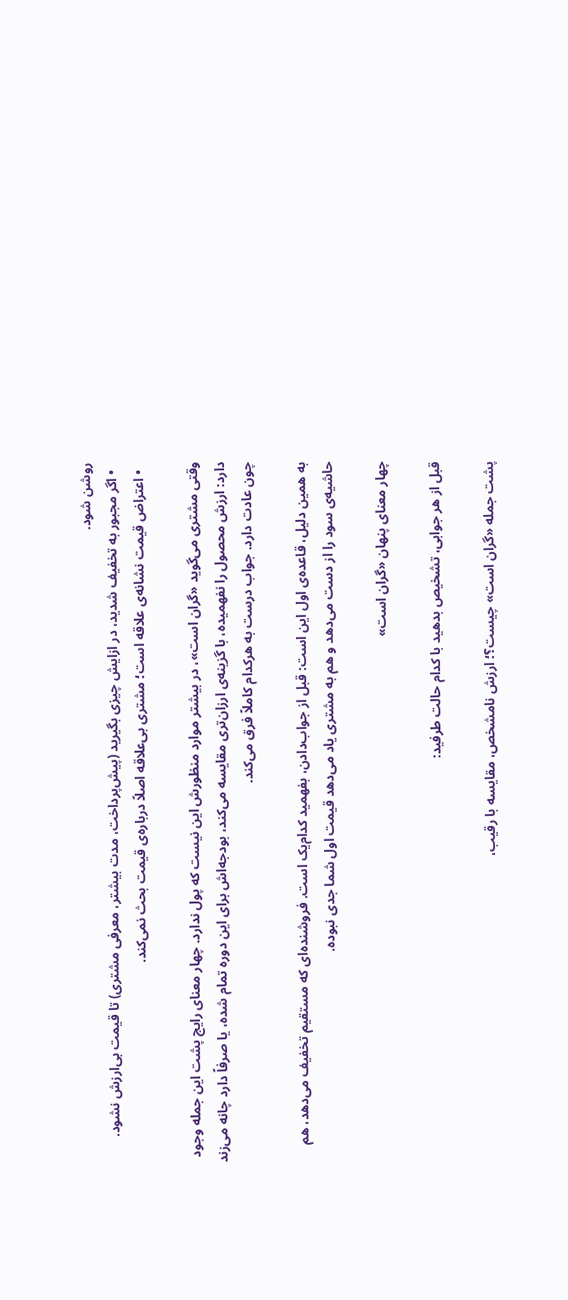روشن شود.
  • اگر مجبور به تخفیف شدید، در ازایش چیزی بگیرید (پیش‌پرداخت، مدت بیشتر، معرفی مشتری) تا قیمت بی‌ارزش نشود.
  • اعتراض قیمت نشانه‌ی علاقه است؛ مشتری بی‌علاقه اصلاً درباره‌ی قیمت بحث نمی‌کند.

وقتی مشتری می‌گوید «گران است»، در بیشتر موارد منظورش این نیست که پول ندارد. چهار معنای رایج پشت این جمله وجود دارد: ارزش محصول را نفهمیده، با گزینه‌ی ارزان‌تری مقایسه می‌کند، بودجه‌اش برای این دوره تمام شده، یا صرفاً دارد چانه می‌زند چون عادت دارد. جواب درست به هرکدام کاملاً فرق می‌کند.

به همین دلیل، قاعده‌ی اول این است: قبل از جواب‌دادن، بفهمید کدام‌یک است. فروشنده‌ای که مستقیم تخفیف می‌دهد، هم حاشیه‌ی سود را از دست می‌دهد و هم به مشتری یاد می‌دهد قیمت اول شما جدی نبوده.

چهار معنای پنهان «گران است»

قبل از هر جوابی، تشخیص بدهید با کدام حالت طرفید:

پشت جمله «گران است» چیست؟؛ ارزش نامشخص، مقایسه با رقیب،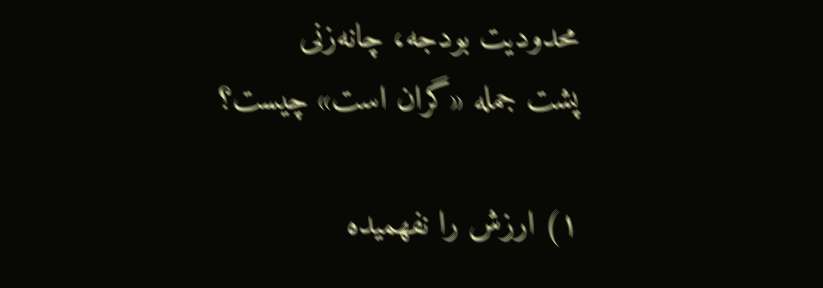محدودیت بودجه، چانه‌زنی
پشت جمله «گران است» چیست؟

۱) ارزش را نفهمیده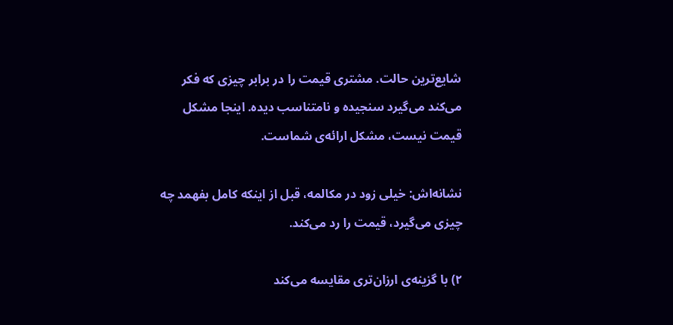شایع‌ترین حالت. مشتری قیمت را در برابر چیزی که فکر می‌کند می‌گیرد سنجیده و نامتناسب دیده. اینجا مشکل قیمت نیست، مشکل ارائه‌ی شماست.

نشانه‌اش: خیلی زود در مکالمه، قبل از اینکه کامل بفهمد چه چیزی می‌گیرد، قیمت را رد می‌کند.

۲) با گزینه‌ی ارزان‌تری مقایسه می‌کند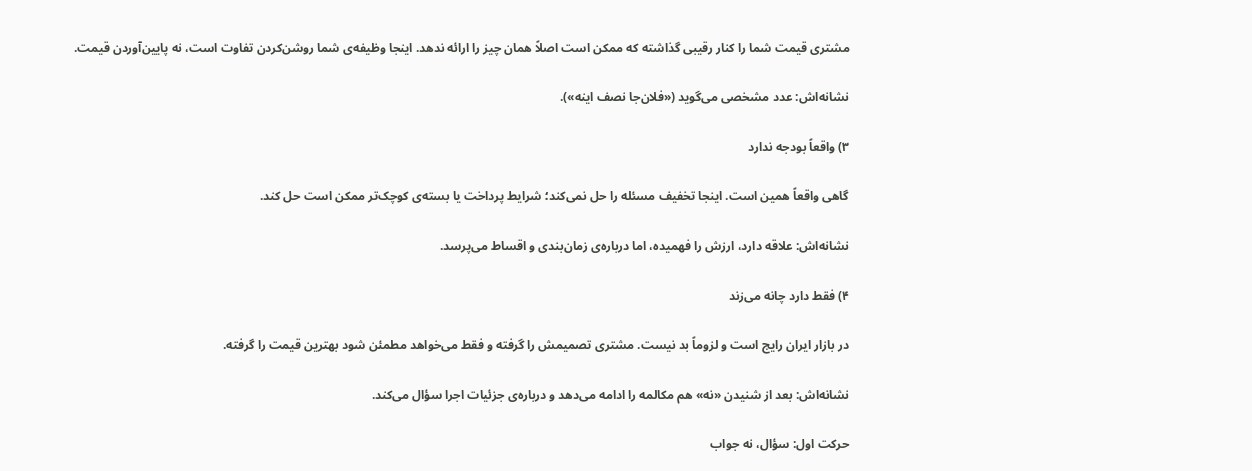مشتری قیمت شما را کنار رقیبی گذاشته که ممکن است اصلاً همان چیز را ارائه ندهد. اینجا وظیفه‌ی شما روشن‌کردن تفاوت است، نه پایین‌آوردن قیمت.

نشانه‌اش: عدد مشخصی می‌گوید («فلان‌جا نصف اینه»).

۳) واقعاً بودجه ندارد

گاهی واقعاً همین است. اینجا تخفیف مسئله را حل نمی‌کند؛ شرایط پرداخت یا بسته‌ی کوچک‌تر ممکن است حل کند.

نشانه‌اش: علاقه دارد، ارزش را فهمیده، اما درباره‌ی زمان‌بندی و اقساط می‌پرسد.

۴) فقط دارد چانه می‌زند

در بازار ایران رایج است و لزوماً بد نیست. مشتری تصمیمش را گرفته و فقط می‌خواهد مطمئن شود بهترین قیمت را گرفته.

نشانه‌اش: بعد از شنیدن «نه» هم مکالمه را ادامه می‌دهد و درباره‌ی جزئیات اجرا سؤال می‌کند.

حرکت اول: سؤال، نه جواب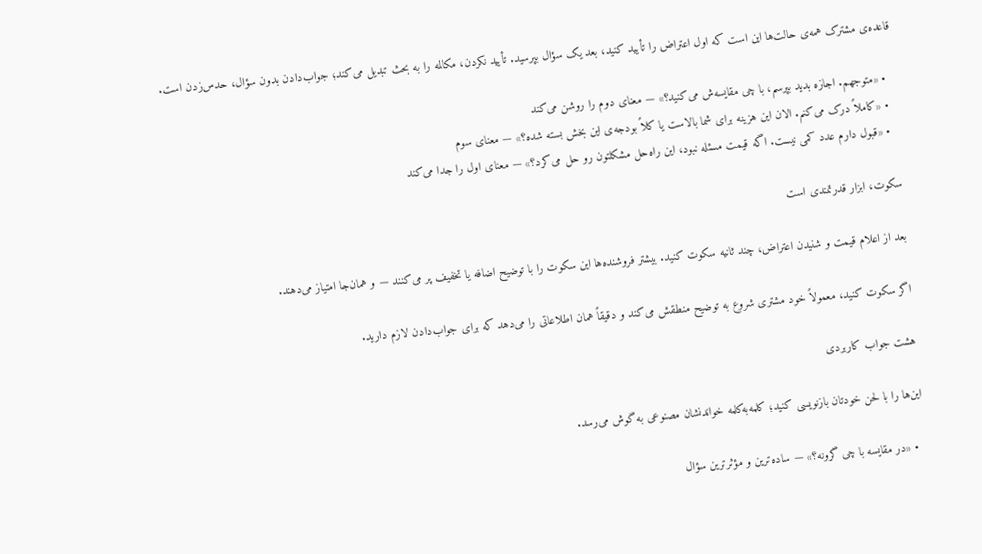قاعده‌ی مشترک همه‌ی حالت‌ها این است که اول اعتراض را تأیید کنید، بعد یک سؤال بپرسید. تأیید نکردن، مکالمه را به بحث تبدیل می‌کند؛ جواب‌دادن بدون سؤال، حدس‌زدن است.

  • «متوجهم. اجازه بدید بپرسم، با چی مقایسه‌ش می‌کنید؟» — معنای دوم را روشن می‌کند
  • «کاملاً درک می‌کنم. الان این هزینه برای شما بالاست یا کلاً بودجه‌ی این بخش بسته شده؟» — معنای سوم
  • «قبول دارم عدد کمی نیست. اگه قیمت مسئله نبود، این راه‌حل مشکلتون رو حل می‌کرد؟» — معنای اول را جدا می‌کند

سکوت، ابزار قدرتمندی است

بعد از اعلام قیمت و شنیدن اعتراض، چند ثانیه سکوت کنید. بیشتر فروشنده‌ها این سکوت را با توضیح اضافه یا تخفیف پر می‌کنند — و همان‌جا امتیاز می‌دهند.

اگر سکوت کنید، معمولاً خود مشتری شروع به توضیح منطقش می‌کند و دقیقاً همان اطلاعاتی را می‌دهد که برای جواب‌دادن لازم دارید.

هشت جواب کاربردی

این‌ها را با لحن خودتان بازنویسی کنید؛ کلمه‌به‌کلمه خواندنشان مصنوعی به گوش می‌رسد.

  • «در مقایسه با چی گرونه؟» — ساده‌ترین و مؤثرترین سؤال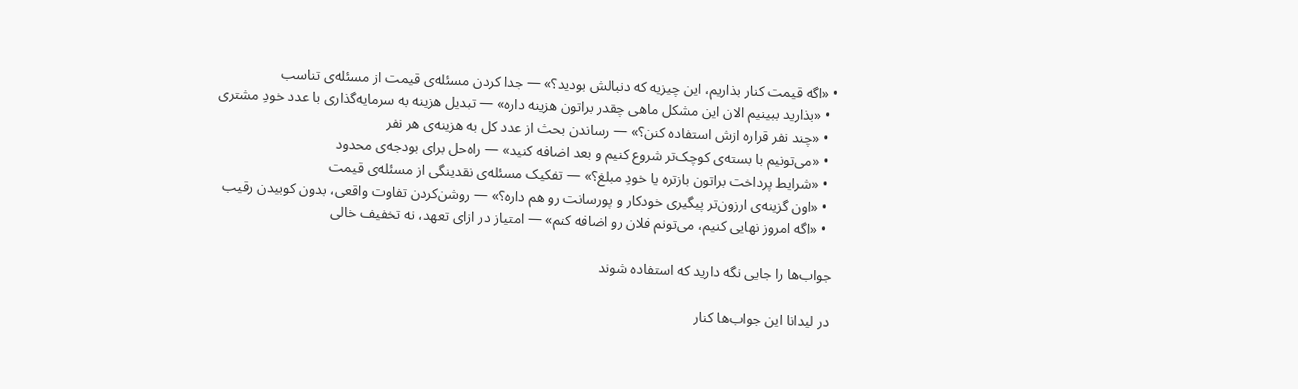• «اگه قیمت کنار بذاریم، این چیزیه که دنبالش بودید؟» — جدا کردن مسئله‌ی قیمت از مسئله‌ی تناسب
  • «بذارید ببینیم الان این مشکل ماهی چقدر براتون هزینه داره» — تبدیل هزینه به سرمایه‌گذاری با عدد خودِ مشتری
  • «چند نفر قراره ازش استفاده کنن؟» — رساندن بحث از عدد کل به هزینه‌ی هر نفر
  • «می‌تونیم با بسته‌ی کوچک‌تر شروع کنیم و بعد اضافه کنید» — راه‌حل برای بودجه‌ی محدود
  • «شرایط پرداخت براتون بازتره یا خودِ مبلغ؟» — تفکیک مسئله‌ی نقدینگی از مسئله‌ی قیمت
  • «اون گزینه‌ی ارزون‌تر پیگیری خودکار و پورسانت رو هم داره؟» — روشن‌کردن تفاوت واقعی، بدون کوبیدن رقیب
  • «اگه امروز نهایی کنیم، می‌تونم فلان رو اضافه کنم» — امتیاز در ازای تعهد، نه تخفیف خالی

جواب‌ها را جایی نگه دارید که استفاده شوند

در لیدانا این جواب‌ها کنار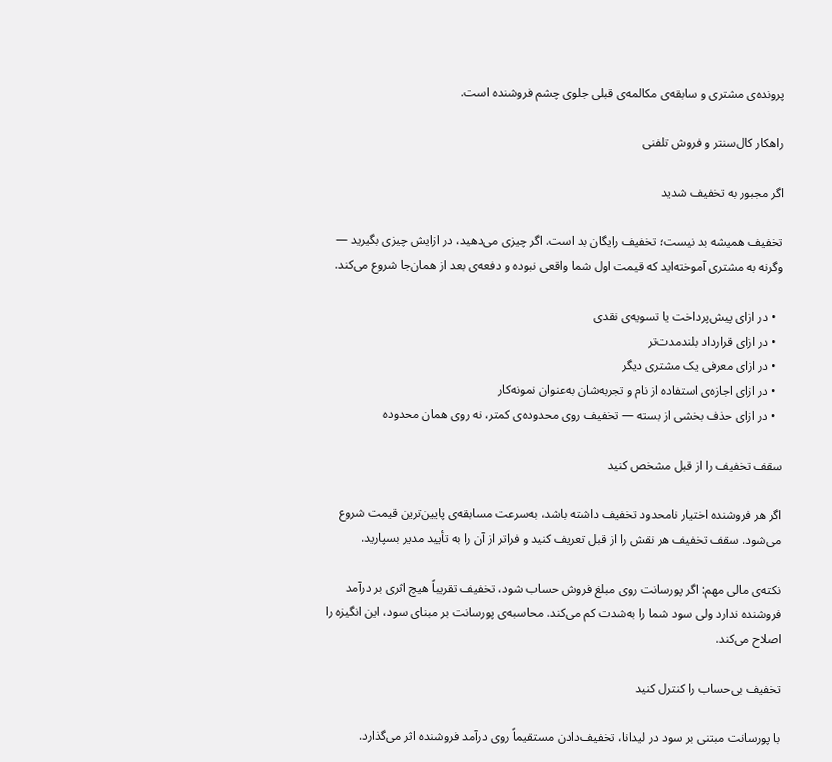پرونده‌ی مشتری و سابقه‌ی مکالمه‌ی قبلی جلوی چشم فروشنده است.

راهکار کال‌سنتر و فروش تلفنی

اگر مجبور به تخفیف شدید

تخفیف همیشه بد نیست؛ تخفیف رایگان بد است. اگر چیزی می‌دهید، در ازایش چیزی بگیرید — وگرنه به مشتری آموخته‌اید که قیمت اول شما واقعی نبوده و دفعه‌ی بعد از همان‌جا شروع می‌کند.

  • در ازای پیش‌پرداخت یا تسویه‌ی نقدی
  • در ازای قرارداد بلندمدت‌تر
  • در ازای معرفی یک مشتری دیگر
  • در ازای اجازه‌ی استفاده از نام و تجربه‌شان به‌عنوان نمونه‌کار
  • در ازای حذف بخشی از بسته — تخفیف روی محدوده‌ی کمتر، نه روی همان محدوده

سقف تخفیف را از قبل مشخص کنید

اگر هر فروشنده اختیار نامحدود تخفیف داشته باشد، به‌سرعت مسابقه‌ی پایین‌ترین قیمت شروع می‌شود. سقف تخفیف هر نقش را از قبل تعریف کنید و فراتر از آن را به تأیید مدیر بسپارید.

نکته‌ی مالی مهم: اگر پورسانت روی مبلغ فروش حساب شود، تخفیف تقریباً هیچ اثری بر درآمد فروشنده ندارد ولی سود شما را به‌شدت کم می‌کند. محاسبه‌ی پورسانت بر مبنای سود، این انگیزه را اصلاح می‌کند.

تخفیف بی‌حساب را کنترل کنید

با پورسانت مبتنی بر سود در لیدانا، تخفیف‌دادن مستقیماً روی درآمد فروشنده اثر می‌گذارد.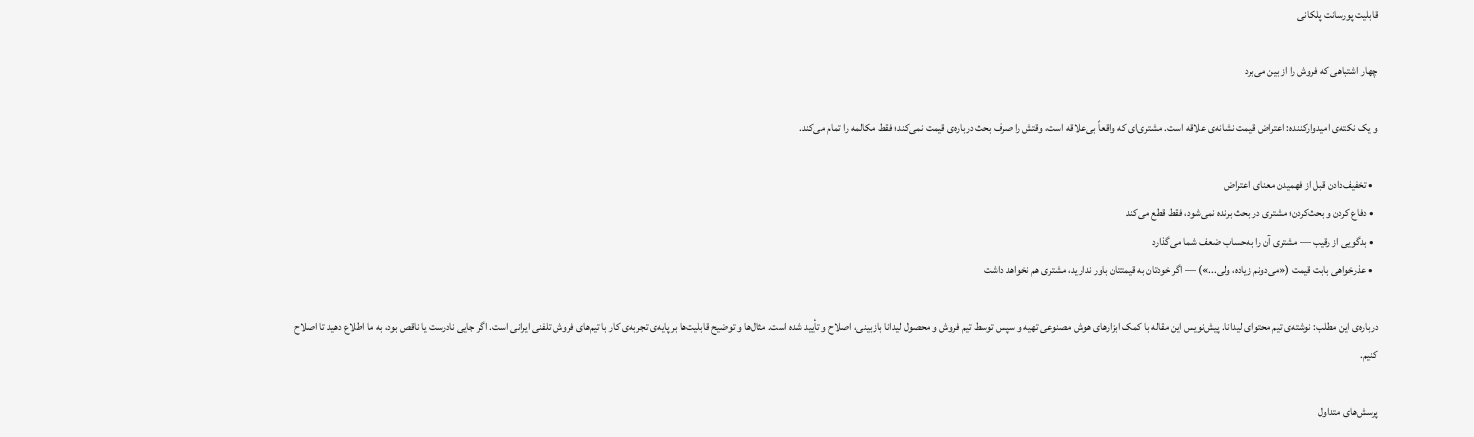قابلیت پورسانت پلکانی

چهار اشتباهی که فروش را از بین می‌برد

و یک نکته‌ی امیدوارکننده: اعتراض قیمت نشانه‌ی علاقه است. مشتری‌ای که واقعاً بی‌علاقه است، وقتش را صرف بحث درباره‌ی قیمت نمی‌کند؛ فقط مکالمه را تمام می‌کند.

  • تخفیف‌دادن قبل از فهمیدن معنای اعتراض
  • دفاع کردن و بحث‌کردن؛ مشتری در بحث برنده نمی‌شود، فقط قطع می‌کند
  • بدگویی از رقیب — مشتری آن را به‌حساب ضعف شما می‌گذارد
  • عذرخواهی بابت قیمت («می‌دونم زیاده، ولی...») — اگر خودتان به قیمتتان باور ندارید، مشتری هم نخواهد داشت

درباره‌ی این مطلب: نوشته‌ی تیم محتوای لیدانا. پیش‌نویس این مقاله با کمک ابزارهای هوش مصنوعی تهیه و سپس توسط تیم فروش و محصول لیدانا بازبینی، اصلاح و تأیید شده است. مثال‌ها و توضیح قابلیت‌ها بر پایه‌ی تجربه‌ی کار با تیم‌های فروش تلفنی ایرانی است. اگر جایی نادرست یا ناقص بود، به ما اطلاع دهید تا اصلاح کنیم.

پرسش‌های متداول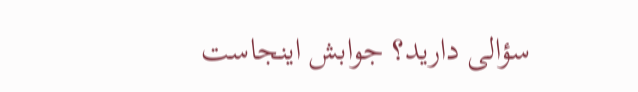سؤالی دارید؟ جوابش اینجاست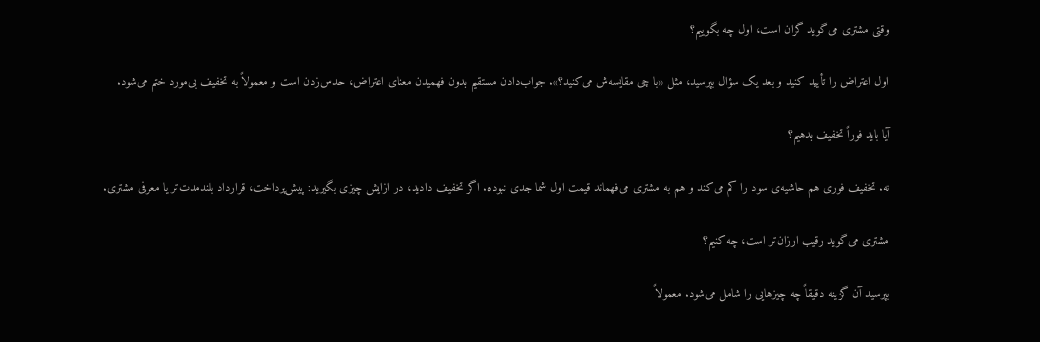وقتی مشتری می‌گوید گران است، اول چه بگوییم؟

اول اعتراض را تأیید کنید و بعد یک سؤال بپرسید، مثل «با چی مقایسه‌ش می‌کنید؟». جواب‌دادن مستقیم بدون فهمیدن معنای اعتراض، حدس‌زدن است و معمولاً به تخفیف بی‌مورد ختم می‌شود.

آیا باید فوراً تخفیف بدهیم؟

نه. تخفیف فوری هم حاشیه‌ی سود را کم می‌کند و هم به مشتری می‌فهماند قیمت اول شما جدی نبوده. اگر تخفیف دادید، در ازایش چیزی بگیرید: پیش‌پرداخت، قرارداد بلندمدت‌تر یا معرفی مشتری.

مشتری می‌گوید رقیب ارزان‌تر است، چه کنیم؟

بپرسید آن گزینه دقیقاً چه چیزهایی را شامل می‌شود. معمولاً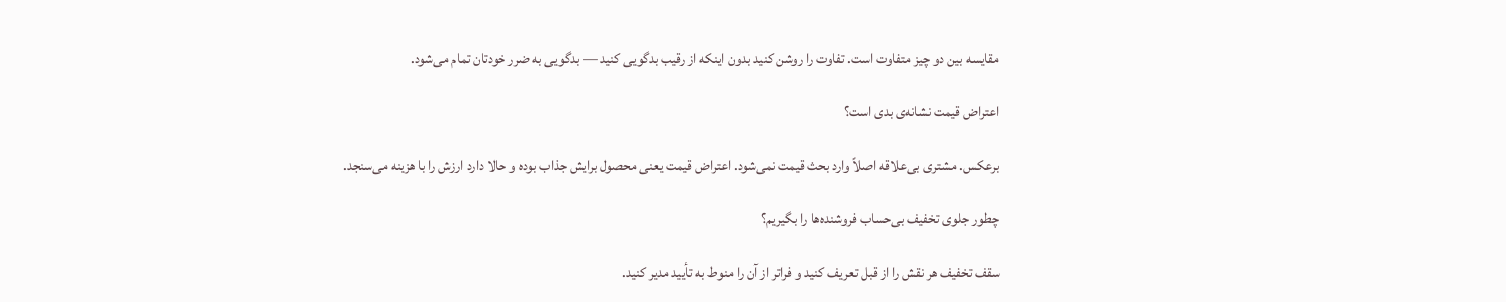مقایسه بین دو چیز متفاوت است. تفاوت را روشن کنید بدون اینکه از رقیب بدگویی کنید — بدگویی به ضرر خودتان تمام می‌شود.

اعتراض قیمت نشانه‌ی بدی است؟

برعکس. مشتری بی‌علاقه اصلاً وارد بحث قیمت نمی‌شود. اعتراض قیمت یعنی محصول برایش جذاب بوده و حالا دارد ارزش را با هزینه می‌سنجد.

چطور جلوی تخفیف بی‌حساب فروشنده‌ها را بگیریم؟

سقف تخفیف هر نقش را از قبل تعریف کنید و فراتر از آن را منوط به تأیید مدیر کنید.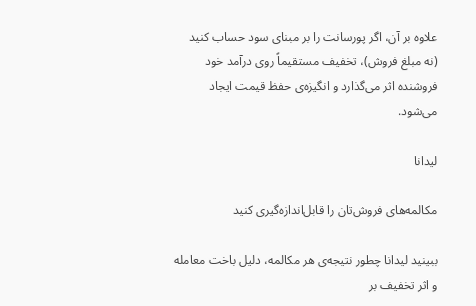علاوه بر آن، اگر پورسانت را بر مبنای سود حساب کنید (نه مبلغ فروش)، تخفیف مستقیماً روی درآمد خود فروشنده اثر می‌گذارد و انگیزه‌ی حفظ قیمت ایجاد می‌شود.

لیدانا

مکالمه‌های فروش‌تان را قابل‌اندازه‌گیری کنید

ببینید لیدانا چطور نتیجه‌ی هر مکالمه، دلیل باخت معامله و اثر تخفیف بر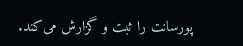پورسانت را ثبت و گزارش می‌کند.